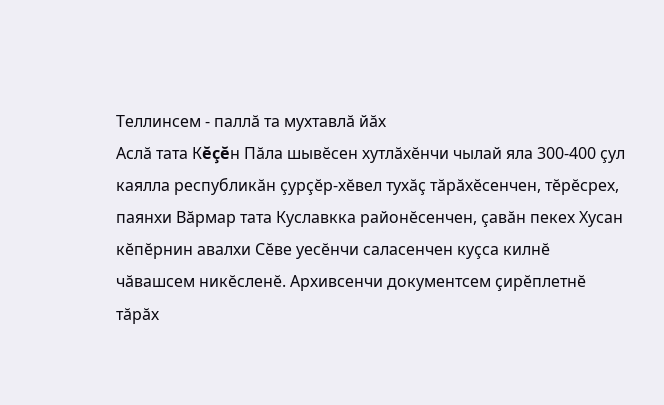Теллинсем - паллă та мухтавлă йăх
Аслă тата Кĕçĕн Пăла шывĕсен хутлăхĕнчи чылай яла 300-400 çул каялла республикăн çурçĕр-хĕвел тухăç тăрăхĕсенчен, тĕрĕсрех, паянхи Вăрмар тата Куславкка районĕсенчен, çавăн пекех Хусан кĕпĕрнин авалхи Сĕве уесĕнчи саласенчен куçса килнĕ чăвашсем никĕсленĕ. Архивсенчи документсем çирĕплетнĕ тăрăх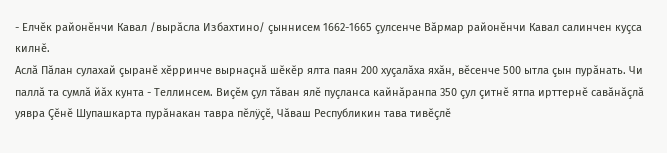- Елчĕк районĕнчи Кавал /вырăсла Избахтино/ çыннисем 1662-1665 çулсенче Вăрмар районĕнчи Кавал салинчен куçса килнĕ.
Аслă Пăлан сулахай çыранĕ хĕрринче вырнаçнă шĕкĕр ялта паян 200 хуçалăха яхăн, вĕсенче 500 ытла çын пурăнать. Чи паллă та сумлă йăх кунта - Теллинсем. Виçĕм çул тăван ялĕ пуçланса кайнăранпа 350 çул çитнĕ ятпа ирттернĕ савăнăçлă уявра Çĕнĕ Шупашкарта пурăнакан тавра пĕлÿçĕ, Чăваш Республикин тава тивĕçлĕ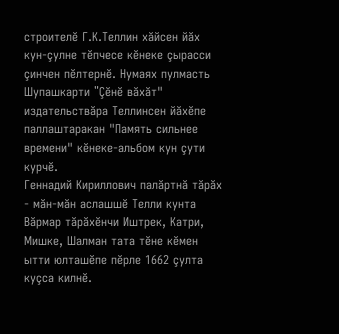строителĕ Г.К.Теллин хăйсен йăх кун-çулне тĕпчесе кĕнеке çырасси çинчен пĕлтернĕ. Нумаях пулмасть Шупашкарти "Çĕнĕ вăхăт" издательствăра Теллинсен йăхĕпе паллаштаракан "Память сильнее времени" кĕнеке-альбом кун çути курчĕ.
Геннадий Кириллович палăртнă тăрăх - мăн-мăн аслашшĕ Телли кунта Вăрмар тăрăхĕнчи Иштрек, Катри, Мишке, Шалман тата тĕне кĕмен ытти юлташĕпе пĕрле 1662 çулта куçса килнĕ.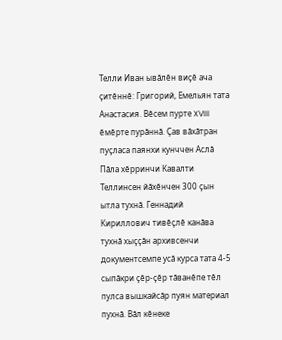Телли Иван ывăлĕн виçĕ ача çитĕннĕ: Григорий, Емельян тата Анастасия. Вĕсем пурте XVIII ĕмĕрте пурăннă. Çав вăхăтран пуçласа паянхи кунччен Аслă Пăла хĕрринчи Кавалти Теллинсен йăхĕнчен 300 çын ытла тухнă. Геннадий Кириллович тивĕçлĕ канăва тухнă хыççăн архивсенчи документсемпе усă курса тата 4-5 сыпăкри çĕр-çĕр тăванĕпе тĕл пулса вышкайсăр пуян материал пухнă. Вăл кĕнеке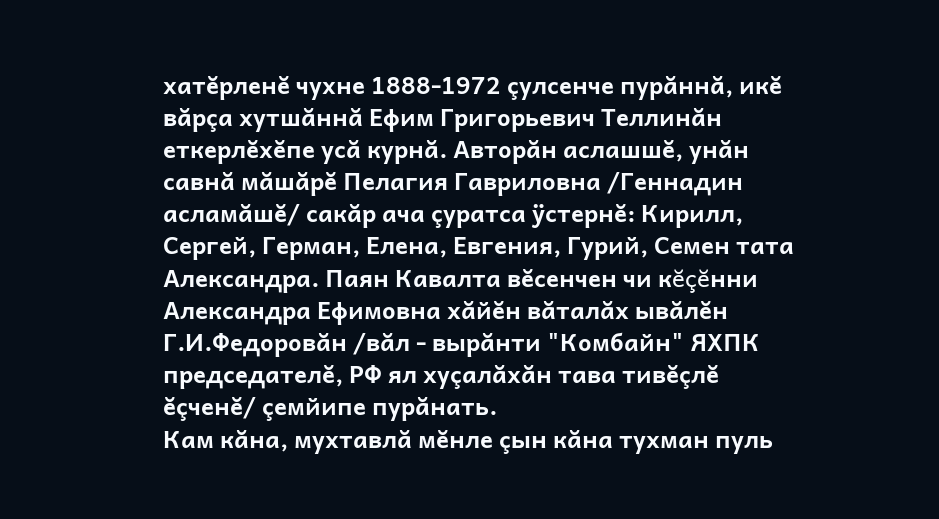хатĕрленĕ чухне 1888-1972 çулсенче пурăннă, икĕ вăрçа хутшăннă Ефим Григорьевич Теллинăн еткерлĕхĕпе усă курнă. Авторăн аслашшĕ, унăн савнă мăшăрĕ Пелагия Гавриловна /Геннадин асламăшĕ/ сакăр ача çуратса ÿстернĕ: Кирилл, Сергей, Герман, Елена, Евгения, Гурий, Семен тата Александра. Паян Кавалта вĕсенчен чи кĕçĕнни Александра Ефимовна хăйĕн вăталăх ывăлĕн Г.И.Федоровăн /вăл - вырăнти "Комбайн" ЯХПК председателĕ, РФ ял хуçалăхăн тава тивĕçлĕ ĕçченĕ/ çемйипе пурăнать.
Кам кăна, мухтавлă мĕнле çын кăна тухман пуль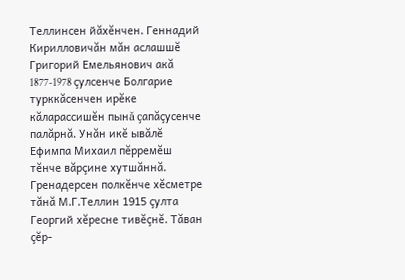Теллинсен йăхĕнчен. Геннадий Кирилловичăн мăн аслашшĕ Григорий Емельянович акă 1877-1978 çулсенче Болгарие турккăсенчен ирĕке кăларассишĕн пынă çапăçусенче палăрнă. Унăн икĕ ывăлĕ Ефимпа Михаил пĕрремĕш тĕнче вăрçине хутшăннă. Гренадерсен полкĕнче хĕсметре тăнă М.Г.Теллин 1915 çулта Георгий хĕресне тивĕçнĕ. Тăван çĕр-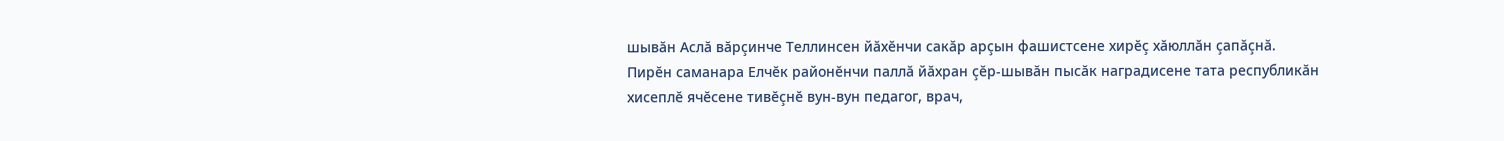шывăн Аслă вăрçинче Теллинсен йăхĕнчи сакăр арçын фашистсене хирĕç хăюллăн çапăçнă.
Пирĕн саманара Елчĕк районĕнчи паллă йăхран çĕр-шывăн пысăк наградисене тата республикăн хисеплĕ ячĕсене тивĕçнĕ вун-вун педагог, врач,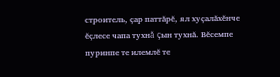строитель, çар паттăрĕ, ял хуçалăхĕнче ĕçлесе чапа тухнă çын тухнă. Вĕсемпе пуринпе те илемлĕ те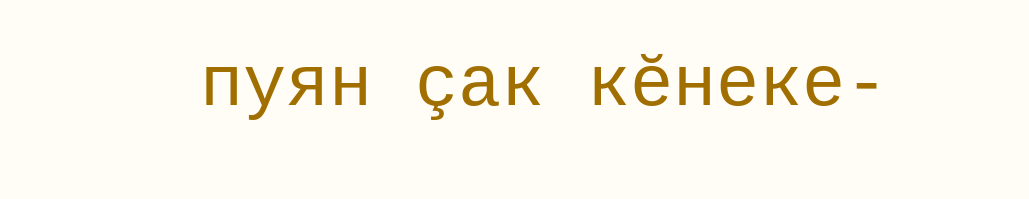пуян çак кĕнеке-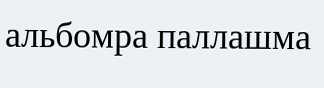альбомра паллашма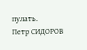пулать.
Петр СИДОРОВ